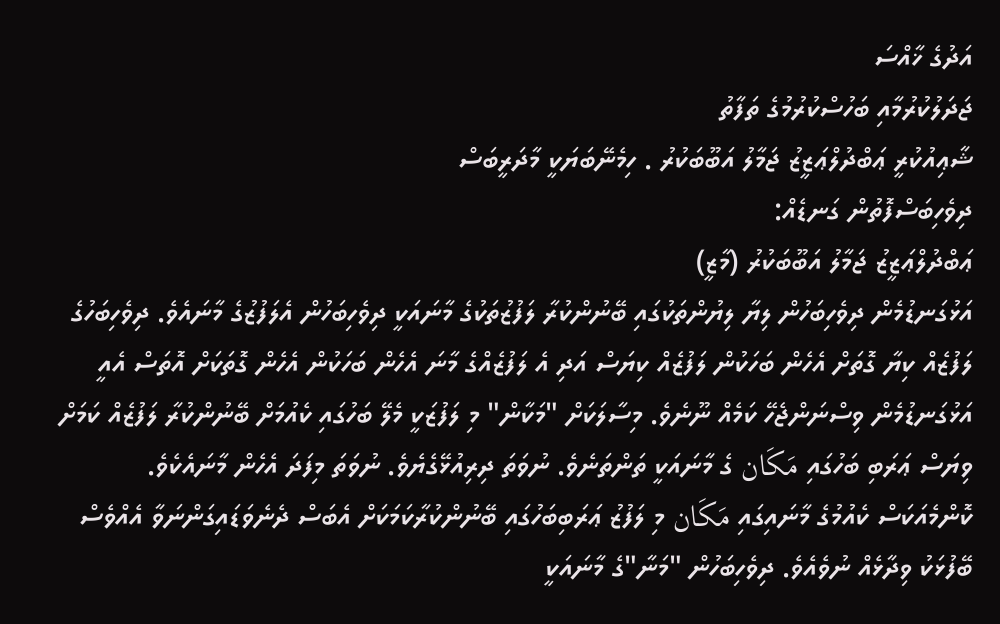އަދުގެ ޚާއްސަ
ޖަދަލުކުރުމާއި ބަހުސްކުރުމުގެ ތަފާތު
ޝާޢިއުކުރީ ޢަބްދުލްޢަޒީޒު ޖަމާލު އަބޫބަކުރު . ހިމެނޭބަޔަކީ މާދަރީބަސް
ދިވެހިބަސްފޮތުން ގަނޑެއް:
ޢަބްދުލްޢަޒީޒު ޖަމާލު އަބޫބަކުރު (މާޒީ)
އަޅުގަނޑުމެން ދިވެހިބަހުން ލިޔާ ލިޔުންތަކުގައި ބޭނުންކުރާ ލަފުޒުތަކުގެ މާނައަކީ ދިވެހިބަހުން އެލަފުޒުގެ މާނައެވެ. ދިވެހިބަހުގެ ލަފުޒެއް ކިޔާ ގޮތަށް އެހެން ބަހަކުން ލަފުޒެއް ކިޔަސް އަދި އެ ލަފުޒެއްގެ މާނަ އެހެން ބަހަކުން އެހެން ގޮތަކަށް އޮތަސް އެއީ އަޅުގަނޑުމެން ވިސްނަންޖެހޭ ކަމެއް ނޫނެވެ. މިސާލަކަށް "މަކާން" މި ލަފުޒަކީ މެލޭ ބަހުގައި ކެއުމަށް ބޭނުންކުރާ ލަފުޒެއް ކަމަށް ވިޔަސް ޢަރަބި ބަހުގައި مَكَان ގެ މާނައަކީ ތަންތަނެވެ. ނުވަތަ ދިރިއުޅޭގެޔެވެ. ނުވަތަ މިފަދަ އެހެން މާނައެކެވެ. ކޮންމެއަކަސް ކެއުމުގެ މާނައިގައި مَكَان މި ލަފުޒު ޢަރަބިބަހުގައި ބޭނުންކުރާކަމަކަށް އެބަސް ދެނެވަޑައިގަންނަވާ އެއްވެސް ބޭފުޅަކު ވިދާޅެއް ނުވެއެވެ. ދިވެހިބަހުން "މަނާ"ގެ މާނައަކީ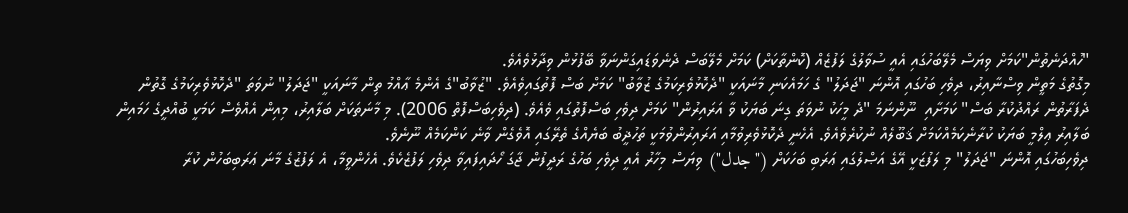"ހުއްދަނެތުން"ކަމަށް ވިޔަސް މެލޭބަހުގައި އެއީ ސުވާލުގެ ލަފުޒެއް (ކޮންތާކަށް) ކަމަށް މެލޭބަސް ދެނެވަޑައިގަންނަވާ ބޭފުޅުން ވިދާޅުވެއެވެ.
މިގޮތުގެ މަތީން ވިސްނާއިރު، ދިވެހި ބަހުގައި އޮންނަ "ޖަދަލު" ގެ ހަމައެކަނި މާނައަކީ "ދެކޮޅުވެރިކަމުގެ ޒުވާބު" ކަމަށް ބަސް ފޮތުގައިވެއެވެ. "ޒުވާބު"ގެ އެންމެ ޢާއްމު ތިން މާނައަކީ "ޖަދަލު" ނުވަތަ "ދެކޮޅުވެރިކަމުގެ ގޮތުން ދެފަރާތުން ރައްދުކުރާ ބަސް" ކަމަށާއި  ނޫންނަމަ "ދެ މީހަކު ނުވަތަ ގިނަ ބަޔަކު ވާ އަރައިރުން" ކަމަށް ދިވެހި ބަސްފޮތުގައި ވެއެވެ. (ދިވެހިބަސްފޮތް 2006). މި މާނަތަކަށް ބަލާއިރު، މިއިން އެއްވެސް ކަމަކީ ބުއްދީގެ ހަމައިން ބަލާއިރު ޢިލްމީ ބަޔަކު ކުރާނެކަމެއްކަމަށް ޤަބޫލެއް ނުކުރެވެއެވެ. އެހެނީ ދެކޮޅުވެރިވުމާއި އަރައިރުންވުމަކީ ތަހުޛީބު ބަޔެއްގެ ތެރޭގައި އޮވެގެން ވާނެ ކަންކަމެއް ނޫނެވެ.
ދިވެހިބަހުގައި އޮންނަ "ޖަދަލު" މި ލަފުޒަކީ އޭގެ އަޞްލުގައި ޢަރަބި ބަހަކަށް ("جدل") ވިޔަސް މިހާރު އެއީ ދިވެހި ބަހުގެ ރަދީފުން ޖާގަ ހޯދައިފައިވާ ދިވެހި ލަފުޒެކެވެ. އެހެންވީމާ، އެ ލަފުޒުގެ މާނަ ޢަރަބިބަހުން ކުރާ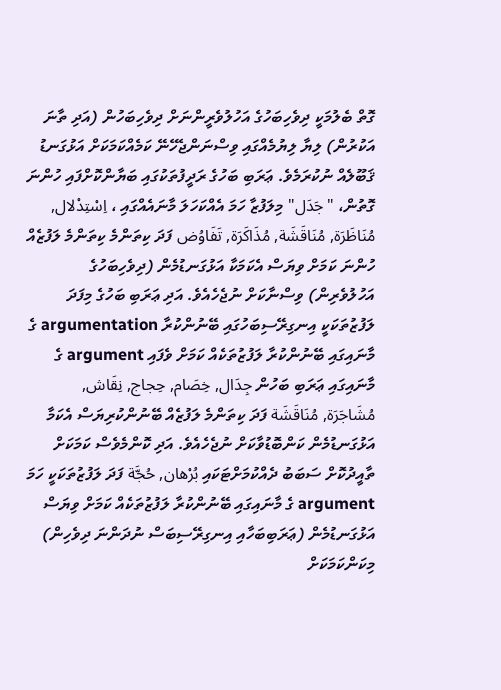ގޮތް ބެލުމަކީ ދިވެހިބަހުގެ އަހުލުވެރީންނަށް ދިވެހިބަހުން (އަދި ތާނަ އަކުރުން) ލިޔާ ލިޔުމެއްގައި ވިސްނަންޖެހޭނޭ ކަމެއްކަމަކަށް އަޅުގަނޑު ޤަބޫލެއް ނުކުރަމެވެ. ޢަރަބި ބަހުގެ ރަދީފުތަކުގައި ބަޔާންކޮށްފައި ހުންނަ ގޮތުން، "جَدَل" މިލަފުޒާ ހަމަ އެއްކަހަލަ މާނައެއްގައި ، اِسْتِدْلال, مُنَاظَرَة, مُنَاقَشَة, مُذَاكَرَة, تَفَاوُض ފަދަ ކިތަންމެ ކިތަންމެ ލަފުޒެއް ހުންނަ ކަމަށް ވިޔަސް އެކަމަކާ އަޅުގަނޑުމެން (ދިވެހިބަހުގެ އަހުލުވެރިން) ވިސްނާކަށް ނުޖެހެއެވެ. އަދި ޢަރަބި ބަހުގެ މިފަދަ ލަފުޒުތަކަކީ އިނގިރޭސިބަހުގައި ބޭނުންކުރާ argumentation ގެ މާނައިގައި ބޭނުންކުރާ ލަފުޒުތަކެއް ކަމަށް ވެފައި argument ގެ މާނައިގައި ޢަރަބި ބަހުން جِدَال, خِصَام, حِجاج, نِقَاش, مُشَاجَرَة, مُنَاقَشَة ފަދަ ކިތަންމެ ލަފުޒެއް ބޭނުންކުރިޔަސް އެކަމާ އަޅުގަނޑުމެން ކަންބޮޑުވާކަށް ނުޖެހެއެވެ. އަދި ކޮންމެވެސް ކަމަކަށް ތާއީދުކޮށް ސަބަބު ދެއްކުމަށްޓަކައި بُرْهان, حُجَّة ފަދަ ލަފުޒުތަކަކީ ހަމަ argument ގެ މާނައިގައި ބޭނުންކުރާ ލަފުޒުތަކެއް ކަމަށް ވިޔަސް އަޅުގަނޑުމެން (ޢަރަބިބަހާއި އިނގިރޭސިބަސް ނުދަންނަ ދިވެހިން) މިކަންކަމަކަށް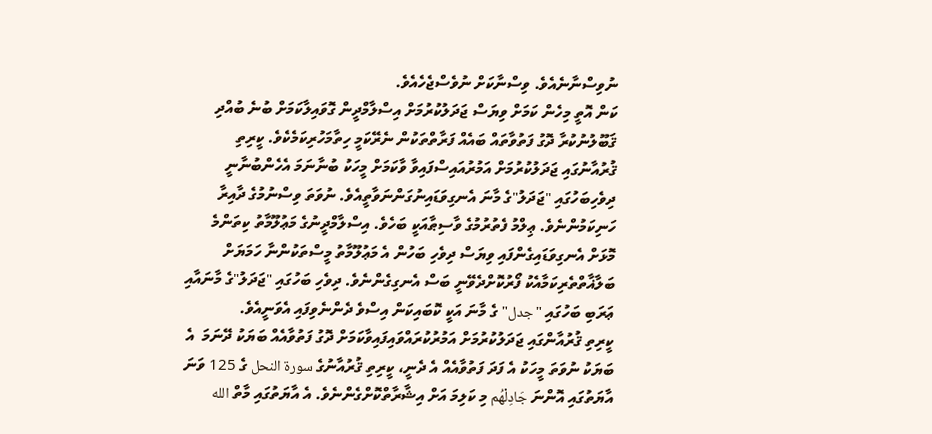ނުވިސްނާނެއެވެ. ވިސްނާކަށް ނުވެސްޖެހެއެވެ.
ކަން އޮތީ މިހެން ކަމަށް ވިޔަސް ޖަދަލުކުރުމަށް އިސްލާމްދީން ގޮވައިލާކަމަށް ބުނެ ބުއްދި ޤަބޫލުނުކުރާ ދޮގު ފަތުވާތައް ބައެއް ފަރާތްތަކުން ނެރޭކަމީ ހިތާމަހުރިކަމެކެވެ. ކީރިތި ޤުރުއާނުގައި ޖަދަލުކުރުމަށް އަމުރުއައިސްފައިވާ ވާކަމަށް މީހަކު ބުނާނަމަ އެހެންބުނާނީ ދިވެހިބަހުގައި "ޖަދަލު"ގެ މާނަ އެނގިވަޑައިނުގަންނަވާތީއެވެ. ނުވަތަ ވިސްނުމުގެ ދާއިރާ ހަނިކަމުންނެވެ. ޢިލްމު ފެތުރުމުގެ ވާސިޠާއަކީ ބަހެވެ. އިސްލާމްދީނުގެ މަޢުލޫމާތު ކިތަންމެ މޮޅަށް އެނގިވަޑައިގެންފައި ވިޔަސް ދިވެހި ބަހުން އެ މަޢުލޫމާތު މީސްތަކުންނާ ހަމަޔަށް ބަލާޣާތްތެރިކަމާއެކު ފޯރުކޮށްދެވޭނީ ބަސް އެނގިގެންނެވެ. ދިވެހި ބަހުގައި "ޖަދަލު"ގެ މާނައާއި ޢަރަބި ބަހުގައި "جدل" ގެ މާނަ އަކީ ކޮބައިކަން އިސްވެ ދެންނެވިފައި އެވަނީއެވެ.
ކީރިތި ޤުރުއާންގައި ޖަދަލުކުރުމަށް އަމުރުކުރައްވައިފައިވާކަމަށް ދޮގު ފަތުވާއެއް ބަޔަކު ދޭނަމަ  އެ ބަޔަކު ނުވަތަ މީހަކު އެ ފަދަ ފަތުވާއެއް އެ ދެނީ، ކީރިތި ޤުރުއާނުގެ سورة النحل ގެ 125 ވަނަ އާޔަތުގައި އޮންނަ جَادِلْهُم މި ކަލިމަ އަށް އިޝާރާތްކޮށްގެންނެވެ. އެ އާޔަތުގައި މާތް الله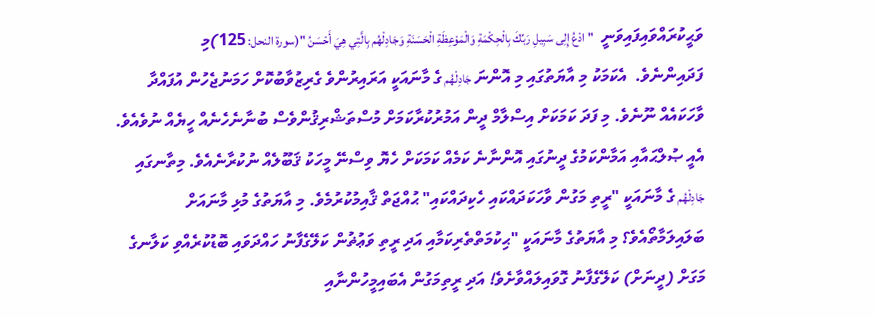ވަޙީކުރައްވައިފައިވަނީ  "ادْعُ إِلِى سَبِيلِ رَبِّكَ بِالْحِكْمَةِ وَالْمَوْعِظَةِ الْحَسَنَةِ وَجَادِلْهُم بِالَّتِي هِيَ أَحْسَنُ "(سورة النحل: 125)މި ފަދައިންނެވެ.  އެކަމަކު މި އާޔަތުގައި މި އޮންނަ جَادِلْهُم ގެ މާނައަކީ އަރައިރުންވެ ގެރިޒުވާބުކޮށް ހަމަނުޖެހުން އުފައްދާ ވާހަކައެއް ނޫނެވެ. މި ފަދަ ކަމަކަށް އިސްލާމް ދީން އަމުރުކުރާކަމަށް މުސްތަޝްރިޤުންވެސް ބުނާނެހެނެއް ހީޔެއް ނުވެއެވެ. އެއީ ޞުލްޙައާއި އަމާންކަމުގެ ދީނުގައި އޮންނާނެ ކަމެއް ކަމަކަށް ހެޔޮ ވިސްނޭ މީހަކު ޤަބޫލެއް ނުކުރާނެއެވެ. މިތާނގައި جَادِلْهُم ގެ މާނައަކީ "ރީތި މަގުން ވާހަކަދައްކައި ހެކިދައްކައި" ޙުއްޖަތް ޤާއިމުކުރުމެވެ. މި އާޔަތުގެ މުޅި މާނައަށް ބަލައިލަމާތޯއެވެ؟ މި އާޔަތުގެ މާނައަކީ "ޙިކުމަތްތެރިކަމާއި އަދި ރީތި ވަޢުޡުން ކަލޭގެފާނު ހައްދަވައި ބޮޑުކުރެއްވި ކަލާނގެ މަގަށް (ދީނަށް) ކަލޭގެފާނު ގޮވައިލައްވާށެވެ! އަދި ރީތިމަގުން އެބައިމީހުންނާއި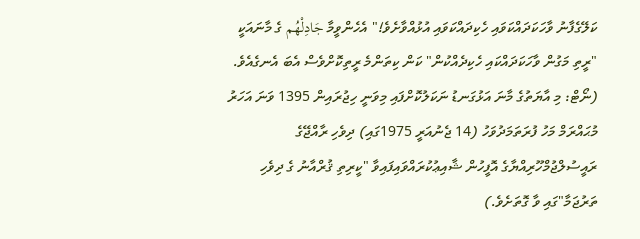ކަލޭގެފާނު ވާހަކަދައްކަވައި ހެކިދައްކަވައި އުޅުއްވާށެވެ!" އެހެންވީމާ جَادِلْهُم ގެ މާނައަކީ "ރީތި މަގުން ވާހަކަދައްކައި ހެކިދެއްކުން" ކަން ކިތަންމެ ރީތިކޮށްވެސް އެބަ އެނގެއެވެ. (ނޯޓް: މި އާޔަތުގެ މާނަ އަޅުގަނޑު ނަކަލުކޮށްފައި މިވަނީ ހިޖުރައިން 1395 ވަނަ އަހަރު މުޙައްރަމް މަހު ފުރަތަމަދުވަހު (14 ޖެނުއަރީ 1975ގައި) ދިވެހި ރާއްޖޭގެ ރައީސުލްޖުމްހޫރިއްޔާގެ އޮފީހުން ޝާއިޢުކުރައްވައިފައިވާ "ކީރިތި ޤުރްއާނު ގެ ދިވެހި ތަރުޖަމާ"ގައި ވާ ގޮތަށެވެ.)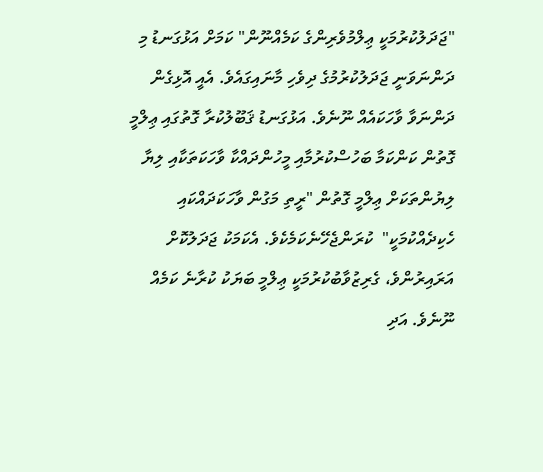"ޖަދަލުކުރުމަކީ ޢިލްމުވެރިންގެ ކަމެއްނޫން" ކަމަށް އަޅުގަނޑު މި ދަންނަވަނީ ޖަދަލުކުރުމުގެ ދިވެހި މާނައިގައެވެ. އެއީ އޮޅިގެން ދަންނަވާ ވާހަކައެއް ނޫނެވެ. އަޅުގަނޑު ޤަބޫލުކުރާ ގޮތުގައި ޢިލްމީ ގޮތުން ކަންކަމާ ބަހުސްކުރުމާއި މީހުންދައްކާ ވާހަކަތަކާއި ލިޔާ ލިޔުންތަކަށް ޢިލްމީ ގޮތުން "ރީތި މަގުން ވާހަކަދައްކައި ހެކިދެއްކުމަކީ"  ކުރަންޖެހޭނެކަމެކެވެ. އެކަމަކު ޖަދަލުކޮށް އަރައިރުންވެ، ގެރިޒުވާބުކުރުމަކީ ޢިލްމީ ބަޔަކު ކުރާނެ ކަމެއް ނޫނެވެ. އަދި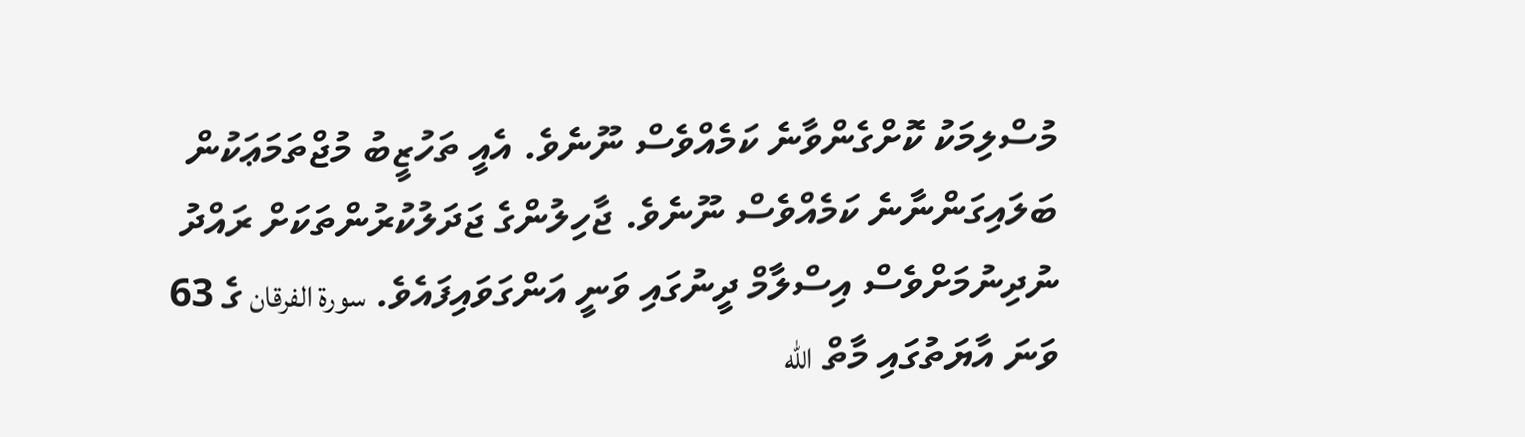މުސްލިމަކު ކޮށްގެންވާނެ ކަމެއްވެސް ނޫނެވެ. އެއީ ތަހުޒީބު މުޖްތަމަޢަކުން ބަލައިގަންނާނެ ކަމެއްވެސް ނޫނެވެ. ޖާހިލުންގެ ޖަދަލުކުރުންތަކަށް ރައްދު ނުދިނުމަށްވެސް އިސްލާމް ދީނުގައި ވަނީ އަންގަވައިފައެވެ. سورة الفرقان ގެ 63 ވަނަ އާޔަތުގައި މާތް الله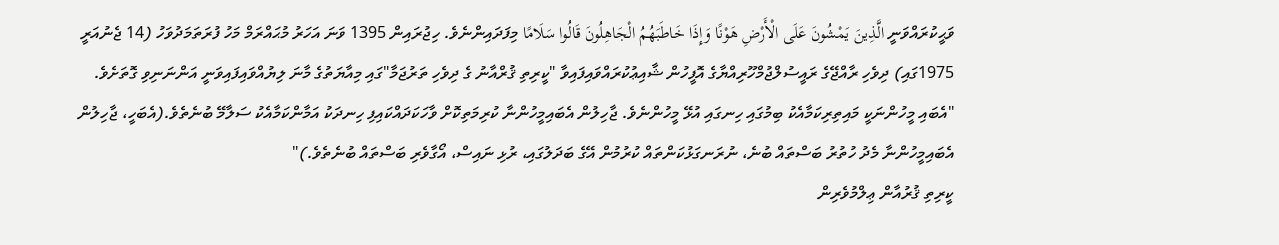ވަޙީކުރައްވަނީ الَّذِينَ يَمْشُونَ عَلَى الْأَرْضِ هَوْنًا وَإِذَا خَاطَبَهُمُ الْجَاهِلُونَ قَالُوا سَلَامًا މިފަދައިންނެވެ. ހިޖުރައިން 1395 ވަނަ އަހަރު މުޙައްރަމް މަހު ފުރަތަމަދުވަހު (14 ޖެނުއަރީ 1975ގައި) ދިވެހި ރާއްޖޭގެ ރައީސުލްޖުމްހޫރިއްޔާގެ އޮފީހުން ޝާއިޢުކުރައްވައިފައިވާ "ކީރިތި ޤުރްއާނު ގެ ދިވެހި ތަރުޖަމާ"ގައި މިއާޔަތުގެ މާނަ ލިޔުއްވައިފައިވަނީ އަންނަނިވި ގޮތަށެވެ. "އެބައި މީހުންނަކީ މައިތިރިކަމާއެކު ބިމުގައި ހިނގައި އުޅޭ މީހުންނެވެ. ޖާހިލުން އެބައިމީހުންނާ ކުރިމަތިކޮށް ވާހަކަދައްކައިފި ހިނދަކު އަމާންކަމާއެކު ސަލާމޭ ބުނެތެވެ.(އެބަހީ، ޖާހިލުން އެބައިމީހުންނާ މެދު ހުތުރު ބަސްތައް ބުނެ، ނުރަނގަޅުކަންތައް ކުރުމުން އޭގެ ބަދަލުގައި، ރުޅި ނައިސް، އޯގާވެރި ބަސްތައް ބުނެތެވެ.)"
ކީރިތި ޤުރުއާން ޢިލްމުވެރިން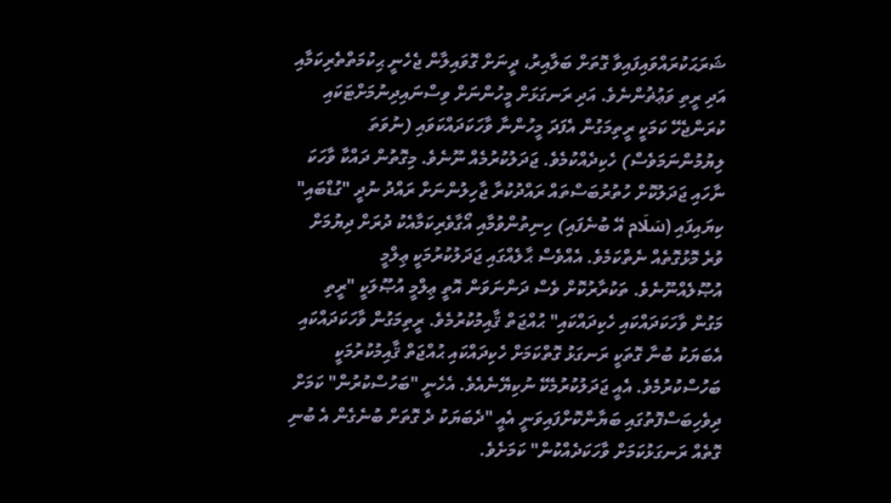ޝަރަޙަކުރައްވައިފައިވާ ގޮތަށް ބަލާއިރު، ދީނަށް ގޮވައިލާން ޖެހެނީ ޙިކުމަތްތެރިކަމާއި އަދި ރީތި ވަޢުޡުންނެވެ. އަދި ރަނގަޅަށް މީހުންނަށް ވިސްނައިދިނުމަށްޓަކައި ކުރަންޖެހޭ ކަމަކީ ރީތިމަގުން އެފަދަ މީހުންނާ ވާހަކަދައްކަވައި (ނުވަތަ ލިޔުމުންނަމަވެސް) ހެކިދެއްކުމެވެ. ޖަދަލުކުރުމެއް ނޫނެވެ. މިގޮތުން ދައްކާ ވާހަކަ ނާހައި ޖަދަލުކޮށް ހުތުރުބަސްތައް ރައްދުކުރާ ޖާހިލުންނަށް ރައްދު ނުދީ "ގުޑްބައި" ކިޔައިފައި (سَلَام އޭ ބުނެފައި) ހިނިތުންވުމާއި އޯގާވެރިކަމާއެކު ދުރަށް ދިޔުމަށް ވުރެ މޮޅުގޮތެއް ނެތްކަމެވެ. އެއްވެސް ޙާލެއްގައި ޖަދަލުކުރުމަކީ ޢިލްމީ އުޞޫލެއްނޫނެވެ. ތަކުރާރުކޮށް ވެސް ދަންނަވަން އޮތީ ޢިލްމީ އުޞޫލަކީ "ރީތި މަގުން ވާހަކަދައްކައި ހެކިދައްކައި" ޙުއްޖަތް ޤާއިމުކުރުމެވެ. ރީތިމަގުން ވާހަކަދައްކައި އެބަޔަކު ބުނާ ގޮތަކީ ރަނގަޅު ގޮތްކަމަށް ހެކިދައްކައި ޙުއްޖަތް ޤާއިމުކުރުމަކީ ބަހުސްކުރުމެވެ. އެއީ ޖަދަލުކުރުމެކޭ ނުކިޔޭނެއެވެ. އެހެނީ "ބަހުސްކުރުން" ކަމަށް ދިވެހިބަސްފޮތުގައި ބަޔާންކޮށްފައިވަނީ އެއީ "ދެބަޔަކު ދެ ގޮތަށް ބުނެގެން އެ ބުނި ގޮތެއް ރަނގަޅުކަމަށް ވާހަކަދެއްކުން" ކަމަށެވެ.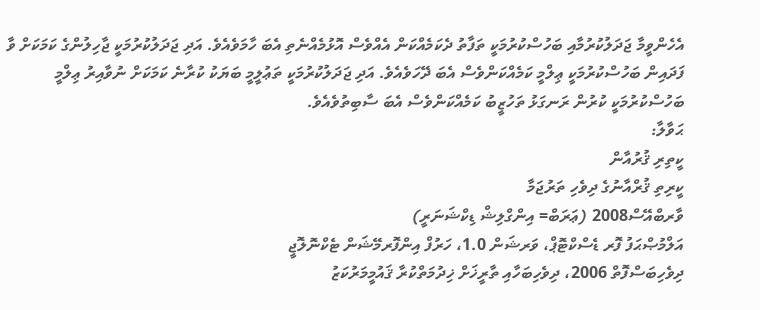އެހެންވީމާ ޖަދަލުކުރުމާއި ބަހުސްކުރުމަކީ ތަފާތު ދެކަމެއްކަން އެއްވެސް އޮޅުމެއްނެތި އެބަ ހާމަވެއެވެ. އަދި ޖަދަލުކުރުމަކީ ޖާހިލުންގެ ކަމަކަށް ވާ ފަދައިން ބަހުސްކުރުމަކީ ޢިލްމީ ކަމެއްކަންވެސް އެބަ ދޭހަވެއެވެ. އަދި ޖަދަލުކުރުމަކީ ތަޢުލީމީ ބަޔަކު ކުރާނެ ކަމަކަށް ނުވާއިރު ޢިލްމީ ބަހުސްކުރުމަކީ ކުރުން ރަނގަޅު ތަހުޒީބު ކަމެއްކަންވެސް އެބަ ސާބިތުވެއެވެ.
ޙަވާލާ:
ކީތިރި ޤުރުއާން
ކީރިތި ޤުރްއާނުގެ ދިވެހި ތަރުޖަމާ
ވާރބްއޭސް2008 (ޢަރަބް= އިންގްލިޝް ޑިކްޝަނަރީ)
އަލްމުޞްޙަފު ފޮރ ޑެސްކްޓޮޕް، ވަރޝަން 1.0، ހަރުފް އިންފޮރމޭޝަން ޓެކްނޮލޮޖީ
ދިވެހިބަސްފޮތް 2006، ދިވެހިބަހާއި ތާރީޚަށް ޚިދުމަތްކުރާ ޤައުމީމަރުކަޒު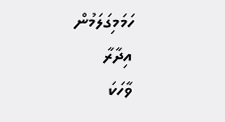ހަމަމިގަލަމުން
އިދާރާ
ވާހަކަ